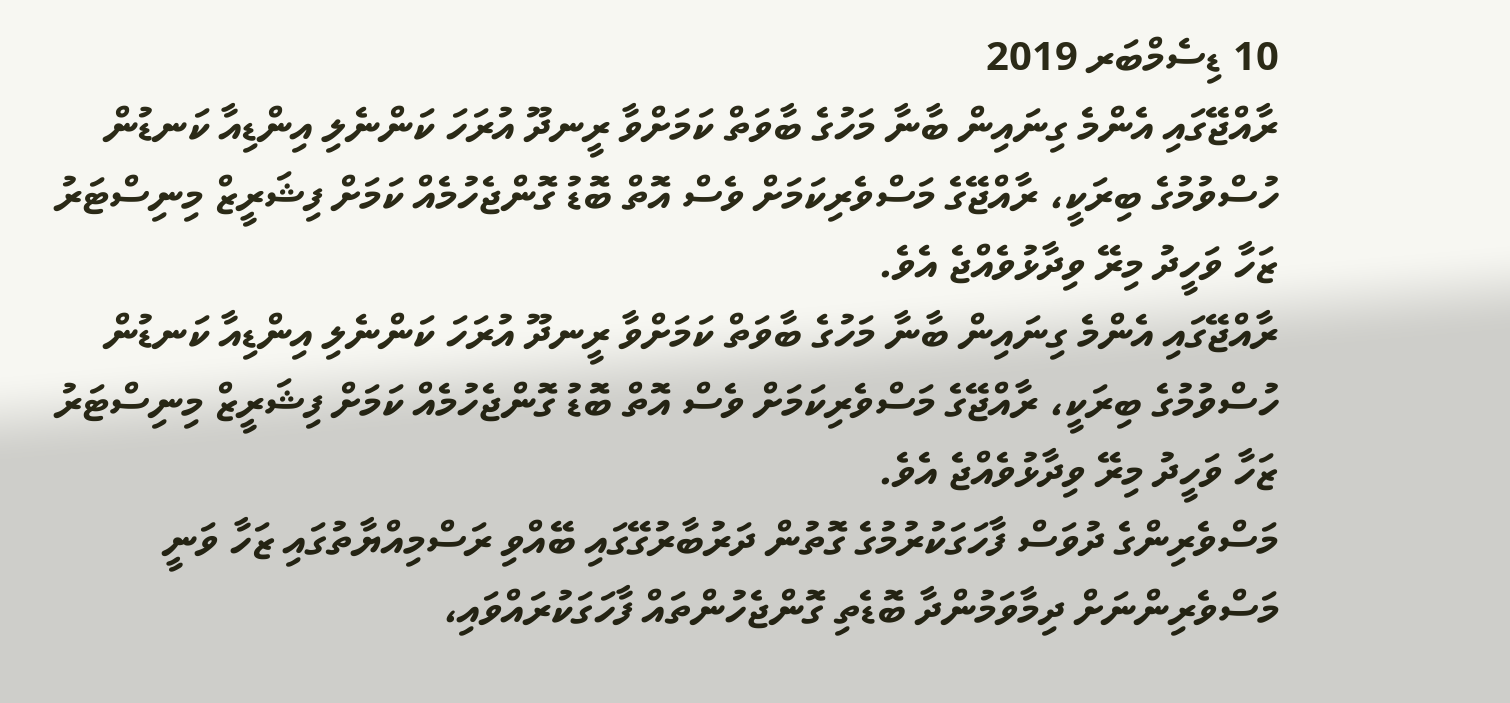10 ޑިސެމްބަރ 2019
ރާއްޖޭގައި އެންމެ ގިނައިން ބާނާ މަހުގެ ބާވަތް ކަމަށްވާ ރީނދޫ އުރަހަ ކަންނެލި އިންޑިއާ ކަނޑުން ހުސްވުމުގެ ބިރަކީ، ރާއްޖޭގެ މަސްވެރިކަމަށް ވެސް އޮތް ބޮޑު ގޮންޖެހުމެއް ކަމަށް ފިޝަރީޒް މިނިސްޓަރު ޒަހާ ވަހީދު މިރޭ ވިދާޅުވެއްޖެ އެވެ.
ރާއްޖޭގައި އެންމެ ގިނައިން ބާނާ މަހުގެ ބާވަތް ކަމަށްވާ ރީނދޫ އުރަހަ ކަންނެލި އިންޑިއާ ކަނޑުން ހުސްވުމުގެ ބިރަކީ، ރާއްޖޭގެ މަސްވެރިކަމަށް ވެސް އޮތް ބޮޑު ގޮންޖެހުމެއް ކަމަށް ފިޝަރީޒް މިނިސްޓަރު ޒަހާ ވަހީދު މިރޭ ވިދާޅުވެއްޖެ އެވެ.
މަސްވެރިންގެ ދުވަސް ފާހަގަކުރުމުގެ ގޮތުން ދަރުބާރުގޭގައި ބޭއްވި ރަސްމިއްޔާތުގައި ޒަހާ ވަނީ މަސްވެރިންނަށް ދިމާވަމުންދާ ބޮޑެތި ގޮންޖެހުންތައް ފާހަގަކުރައްވައި،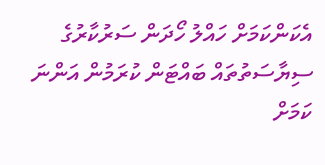އެކަންކަމަށް ހައްލު ހޯދަން ސަރުކާރުގެ ސިޔާސަތުތައް ބައްޓަން ކުރަމުން އަންނަ ކަމަށް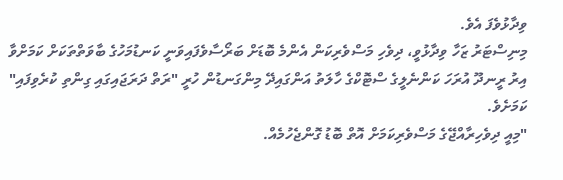ވިދާޅުވެފަ އެވެ.
މިނިސްޓަރު ޒަހާ ވިދާޅުވީ، ދިވެހި މަސްވެރިކަން އެންމެ ބޮޑަށް ބަރޯސާވެފައިވަނީ ކަނޑުމަހުގެ ބާވަތްތަކަށް ކަމަށްވާ އިރު ރީނދޫ އުރަހަ ކަންނެލީގެ ސްޓޮކްގެ ހާލަތު އަންގައިދޭ މިންގަނޑުން ހުރީ "ރަތް ދަރަޖައިގައި ގިންތި ކުރެވިފައި" ކަމަށެވެ.
"މިއީ ދިވެހިރާއްޖޭގެ މަސްވެރިކަމަށް އޮތް ބޮޑު ގޮންޖެހުމެއް.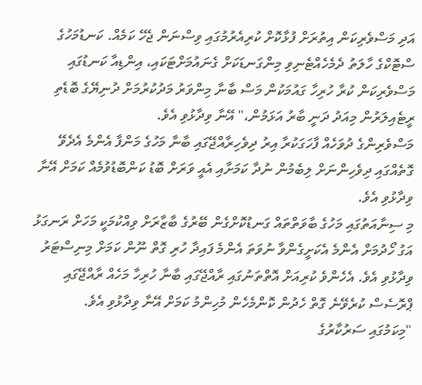އަދި މަސްވެރިކަން އިތުރަށް ފުޅާކޮށް ކުރިއެރުމުގައި ވިސްނަން ޖެހޭ ކަމެއް. ކަނޑުމަހުގެ ސްޓޮކްގެ ހާލަތު ދެމެހެއްޓެނިވި މިންގަނޑަކަށް ގެނައުމަށްޓަކައި، އިންޑިއާ ކަނޑުގައި މަސްވެރިކަން ކުރާ ހުރިހާ ގައުމަކުން މަސް ބާނާ މިންވަރު މަދުކުރުމަށް ދުނިޔޭގެ ބޮޑެތި ރީޓެއިލަރުން މިއަދު ދަނީ ބާރު އަޅަމުން،" އޭނާ ވިދާޅުވި އެވެ.
މަސްވެރިންގެ ދުވަހެއް ފާހަގަކުރާ އިރު ދިވެހިރާއްޖޭގައި ބާނާ މަހުގެ މަންފާ އެންމެ އެދެވޭ ގޮތެއްގައި ދިވެހިންނަށް ލިބެމުން ނުދާ ކަމަށާއި އެއީ ވަރަށް ބޮޑު ކަންބޮޑުވުމެއް ކަމަށް އޭނާ ވިދާޅުވި އެވެ.
މި ސިނާއަތުގައި މަހުގެ ބާވަތްތައް ގަނޑުކޮށްގެން ބޭރުގެ ބާޒާރަށް ވިއްކުމަކީ މަހަށް ރަނގަޅު އަގު ހޯދުމަށް އެންމެ އެކަށީގެންވާ ނުވަތަ އެންމެ ފައިދާ ހުރި ގޮތް ނޫން ކަމަށް މިނިސްޓަރު ވިދާޅުވި އެވެ. އެހެންވެ ކުރިއަށް އޮތްތަނުގައި ރާއްޖޭގައި ބާނާ ހުރިހާ މަހެއް ރާއްޖޭގައި ޕްރޮސެސް ކުރެވޭނެ ގޮތް ހެދުން ކޮންމެހެން މުހިންމު ކަމަށް އޭނާ ވިދާޅުވި އެވެ.
"މިކަމުގައި ސަރުކާރުގެ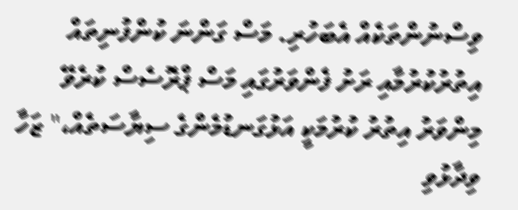ވިސްނުންތަކެއް އެބަހުރި. މަސް ގަންނަ ކުންފުނިތައް އިތުރުކުރުމާއި ރަށު ފެންވަރުގައި މަސް ޕްރޮސެސް ކުރެވޭ މިންވަރު އިތުރު ކުރުމަކީ އަޅުގަނޑުމެންގެ ސިޔާސަތެއް،" ޒަހާ ވިދާޅުވި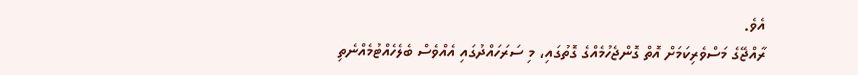އެވެ.
ރާއްޖޭގެ މަސްވެރިކަމަށް އޮތް ގޮންޖެހުމެއްގެ ގޮތުގައި، މި ސަރަހައްދުގައި އެއްވެސް ބެލެހެއްޓުމެއްނެތި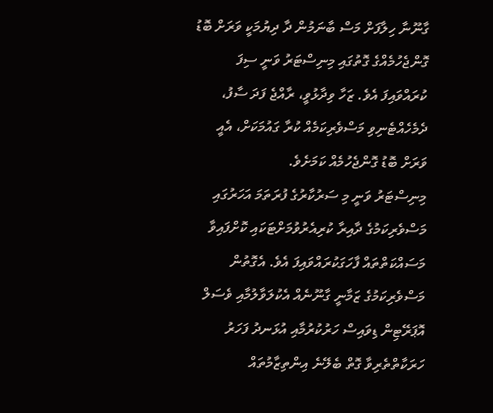ގާނޫނާ ހިލާފަށް މަސް ބާނަމުން ދާ ދިޔުމަކީ ވަރަށް ބޮޑު ގޮންޖެހުމެއްގެ ގޮތުގައި މިނިސްޓަރު ވަނީ ސިފަ ކުރައްވައިފަ އެވެ. ޒަހާ ވިދާޅުވީ، ރާއްޖެ ފަދަ ސާފު، ދެމެހެއްޓެނިވި މަސްވެރިކަމެއް ކުރާ ގައުމަކަށް، އެއީ ވަރަށް ބޮޑު ގޮންޖެހުމެއް ކަމަށެވެ.
މިނިސްޓަރު ވަނީ މި ސަރުކާރުގެ ފުރަތަމަ އަހަރުގައި މަސްވެރިކަމުގެ ދާއިރާ ކުރިއެރުވުމަށްޓަކައި ކޮށްފައިވާ މަސައްކަތްތައް ފާހަގަކުރައްވައިފަ އެވެ. އެގޮތުން މަސްވެރިކަމުގެ ޒަމާނީ ގާނޫނެއް އެކުލަވާލުމާއި ވެސަލް އޮޕަރޭޓިން ޑިވައިސް ހަރުކުރުމާއި އުޅަނދު ފަހަރު ހަރަކާތްތެރިވާ ގޮތް ބެލޭނެ އިންތިޒާމުތައް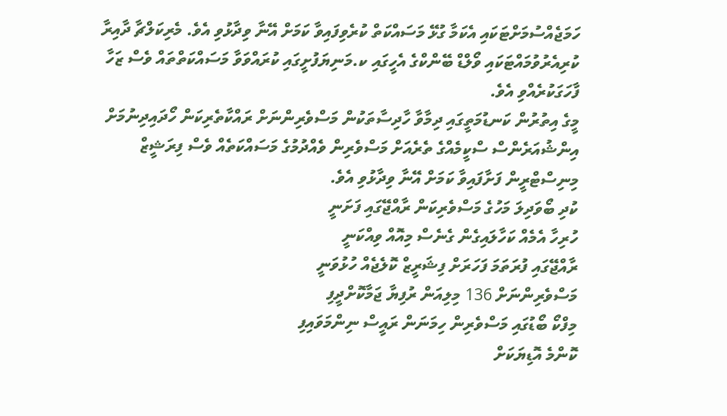ހަމަޖެއްސުމަށްޓަކައި އެކަމާ ގުޅޭ މަސައްކަތް ކުރެވިފައިވާ ކަމަށް އޭނާ ވިދާޅުވި އެވެ. މެރިކަލްޗާ ދާއިރާ ކުރިއެރުވުމައްޓަކައި ވޯލްޑް ބޭންކްގެ އެހީގައި ކ.މަނިޔަފުށީގައި ކުރައްވަވާ މަސައްކަތްތައް ވެސް ޒަހާ ފާހަގަކުރެއްވި އެވެ.
މީގެ އިތުރުން ކަނޑުމަތީގައި ދިމާވާ ހާދިސާތަކުން މަސްވެރިންނަށް ރައްކާތެރިކަން ހޯދައިދިނުމަށް އިންޝުއަރެންސް ސްކީމެއްގެ ތެރެއަށް މަސްވެރިން ވެއްދުމުގެ މަސައްކަތެއް ވެސް ފިރަޝީޒް މިނިސްޓްރީން ފަށާފައިވާ ކަމަށް އޭނާ ވިދާޅުވި އެވެ.
ކުދި ބޯވަދިލަ މަހުގެ މަސްވެރިކަން ރާއްޖޭގައި ފަށަނީ
ހުރިހާ އެމެއް ކަހާލައިގެން ގެނެސް މިއޮއް ވިއްކަނީ
ރާއްޖޭގައި ފުރަތަމަ ފަހަރަށް ފިޝަރީޒް ކޮލެޖެއް ހުޅުވަނީ
މަސްވެރިންނަށް 136 މިލިއަން ރުފިޔާ ޖަމާކޮށްދީފި
މިފްކޯ ބޯޑުގައި މަސްވެރިން ހިމަނަން ރައީސް ނިންމަވައިފި
ކޮންމެ އޮޑިޔަކަށް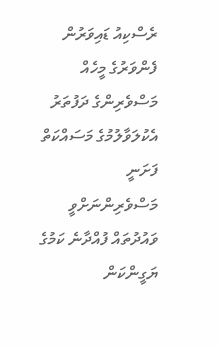ރެސްކިއު ޑައިވަރުން ފެންވަރުގެ މީހެއް
މަސްވެރިންގެ ދަފުތަރު އެކުލަވާލުމުގެ މަސައްކަތް ފަށަނީ
މަސްވެރިންނަށްވީ ވައުދުތައް ފުއްދާނެ ކަމުގެ ޔަގީންކަން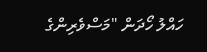ހައްލު ހޯދަން "މަސްވެރިންގެ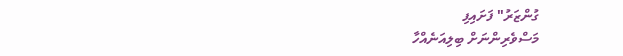ގުންޒަރު" ފަށައިފި
މަސްވެރިންނަށް ބިލިއަނެއްހާ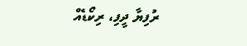ރުފިޔާ ދީފި، ރިކޯޑެއް